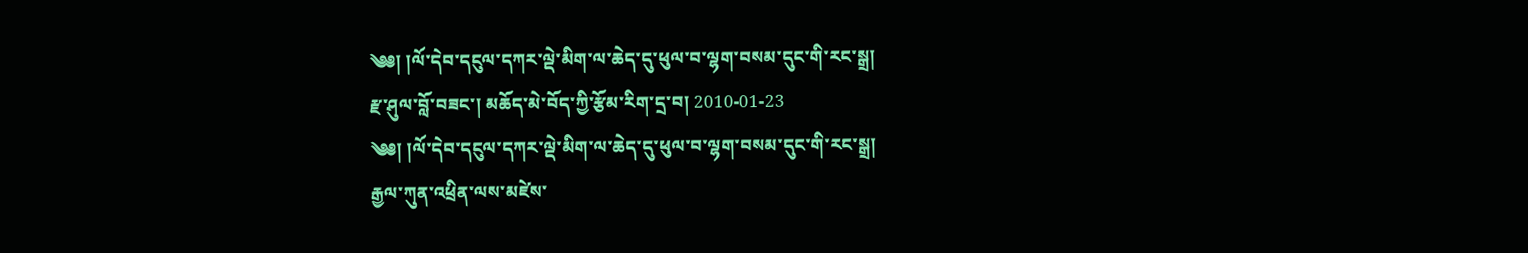༄༅། །ལོ་དེབ་དངུལ་དཀར་ལྡེ་མིག་ལ་ཆེད་དུ་ཕུལ་བ་ལྷག་བསམ་དུང་གི་རང་སྒྲ།
རྫ་ཤུལ་བློ་བཟང་། མཆོད་མེ་བོད་ཀྱི་རྩོམ་རིག་དྲ་བ། 2010-01-23
༄༅། །ལོ་དེབ་དངུལ་དཀར་ལྡེ་མིག་ལ་ཆེད་དུ་ཕུལ་བ་ལྷག་བསམ་དུང་གི་རང་སྒྲ།
རྒྱལ་ཀུན་འཕྲིན་ལས་མཛེས་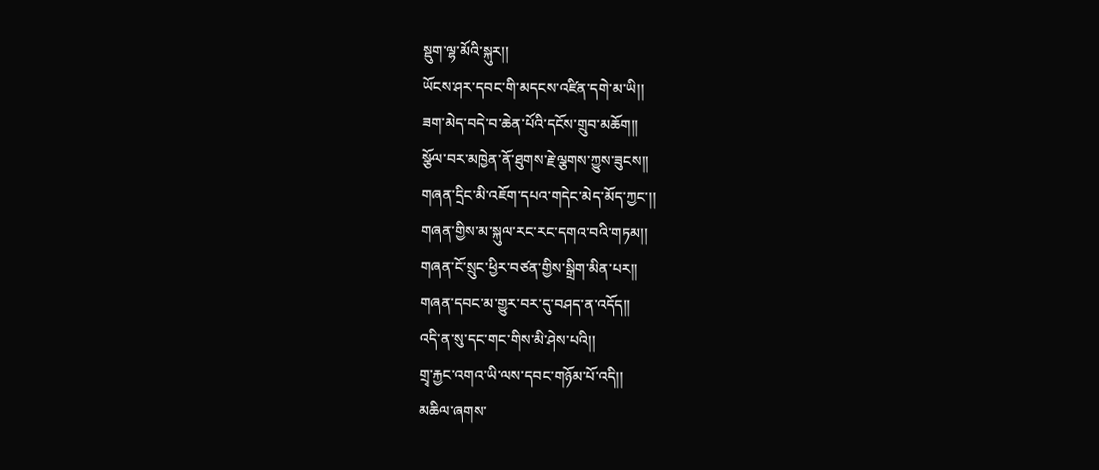སྡུག་ལྷ་མོའི་སྐུར།།
ཡོངས་ཤར་དབང་གི་མདངས་འཛིན་དགེ་མ་ཡི།།
ཟག་མེད་བདེ་བ་ཆེན་པོའི་དངོས་གྲུབ་མཆོག།།
སྩོལ་བར་མཁྱེན་ནོ་ཐུགས་རྗེ་ལྕགས་ཀྱུས་ཟུངས།།
གཞན་དྲིང་མི་འཇོག་དཔའ་གདེང་མེད་མོད་ཀྱང་།།
གཞན་གྱིས་མ་སྐུལ་རང་རང་དགའ་བའི་གཏམ།།
གཞན་ངོ་སྲུང་ཕྱིར་བཙན་གྱིས་སྒྲིག་མིན་པར།།
གཞན་དབང་མ་གྱུར་བར་དུ་བཤད་ན་འདོད།།
འདི་ན་སུ་དང་གང་གིས་མི་ཤེས་པའི།།
གྲྭ་རྐྱང་འགའ་ཡི་ལས་དབང་གཉོམ་པོ་འདི།།
མཆིལ་ཞགས་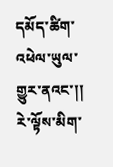དམོད་ཚིག་འཕེལ་ཡུལ་གྱུར་ནའང་།།
རེ་ལྟོས་མིག་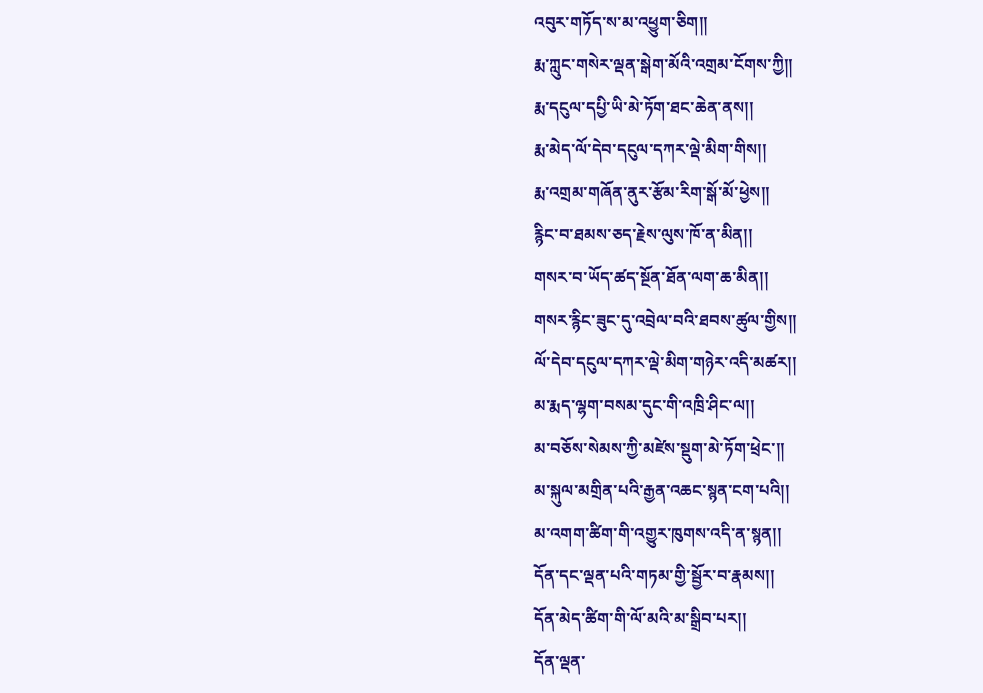འབུར་གཏོད་ས་མ་འཕྱུག་ཅིག།།
རྨ་ཀླུང་གསེར་ལྡན་སྒེག་མོའི་འགྲམ་ངོགས་ཀྱི།།
རྨ་དངུལ་དཔྱི་ཡི་མེ་ཏོག་ཐང་ཆེན་ནས།།
རྨ་མེད་ལོ་དེབ་དངུལ་དཀར་ལྡེ་མིག་གིས།།
རྨ་འགྲམ་གཞོན་ནུར་རྩོམ་རིག་སྒོ་མོ་ཕྱེས།།
རྙིང་བ་ཐམས་ཅད་རྗེས་ལུས་ཁོ་ན་མིན།།
གསར་བ་ཡོད་ཚད་སྔོན་ཐོན་ལག་ཆ་མིན།།
གསར་རྙིང་ཟུང་དུ་འབྲེལ་བའི་ཐབས་ཚུལ་གྱིས།།
ལོ་དེབ་དངུལ་དཀར་ལྡེ་མིག་གཉེར་འདི་མཚར།།
མ་རྨད་ལྷག་བསམ་དུང་གི་འཁྲི་ཤིང་ལ།།
མ་བཅོས་སེམས་ཀྱི་མཛེས་སྡུག་མེ་ཏོག་ཕྲེང་།།
མ་སྐུལ་མགྲིན་པའི་རྒྱན་འཆང་སྙན་ངག་པའི།།
མ་འགག་ཚིག་གི་འགྱུར་ཁུགས་འདི་ན་སྙན།།
དོན་དང་ལྡན་པའི་གཏམ་གྱི་སྦྱོར་བ་རྣམས།།
དོན་མེད་ཚིག་གི་ལོ་མའི་མ་སྒྲིབ་པར།།
དོན་ལྡན་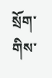སྲོག་གིས་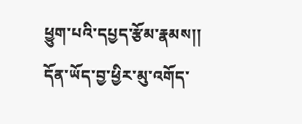ཕྱུག་པའི་དཔྱད་རྩོམ་རྣམས།།
དོན་ཡོད་བྱ་ཕྱིར་མུ་འགོད་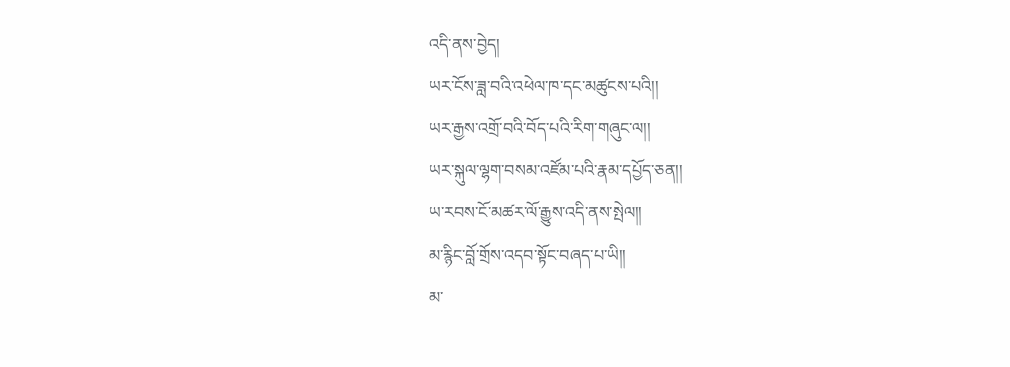འདི་ནས་བྱེད།
ཡར་ངོས་ཟླ་བའི་འཕེལ་ཁ་དང་མཚུངས་པའི།།
ཡར་རྒྱས་འགྲོ་བའི་བོད་པའི་རིག་གཞུང་ལ།།
ཡར་སྐུལ་ལྷག་བསམ་འཛོམ་པའི་རྣམ་དཔྱོད་ཅན།།
ཡ་རབས་ངོ་མཚར་ལོ་རྒྱུས་འདི་ནས་སྤེལ།།
མ་རྙིང་བློ་གྲོས་འདབ་སྟོང་བཞད་པ་ཡི།།
མ་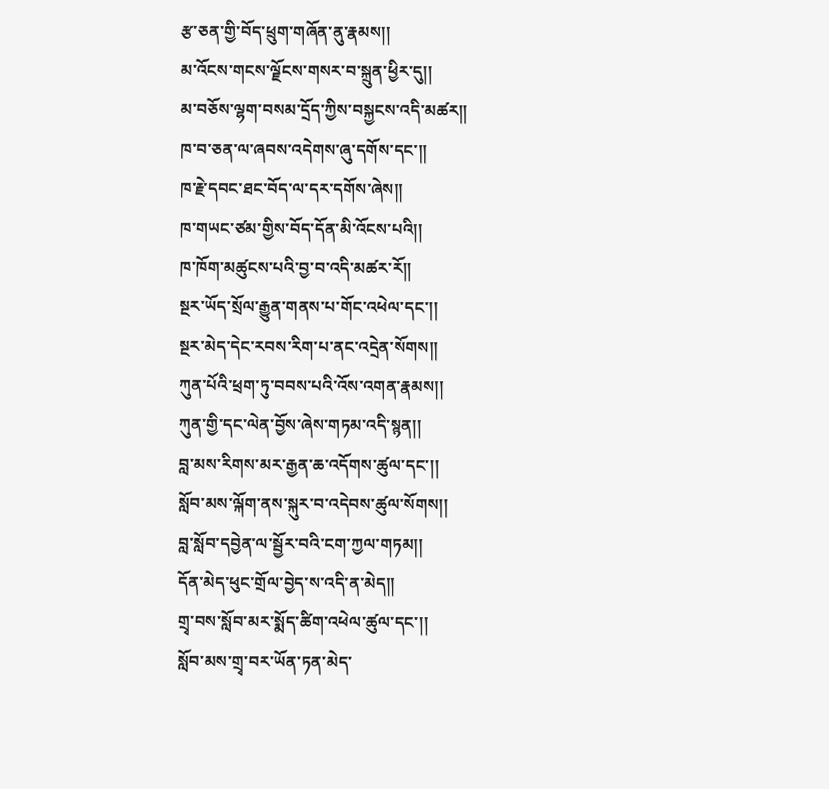རྩ་ཅན་གྱི་བོད་ཕྲུག་གཞོན་ནུ་རྣམས།།
མ་འོངས་གངས་ལྗོངས་གསར་བ་སྐྲུན་ཕྱིར་དུ།།
མ་བཅོས་ལྷག་བསམ་དྲོད་ཀྱིས་བསྐྱངས་འདི་མཚར།།
ཁ་བ་ཅན་ལ་ཞབས་འདེགས་ཞུ་དགོས་དང་།།
ཁ་རྗེ་དབང་ཐང་བོད་ལ་དར་དགོས་ཞེས།།
ཁ་གཡང་ཙམ་གྱིས་བོད་དོན་མི་འོངས་པའི།།
ཁ་ཁོག་མཚུངས་པའི་བྱ་བ་འདི་མཚར་རོ།།
སྔར་ཡོད་སྲོལ་རྒྱུན་གནས་པ་གོང་འཕེལ་དང་།།
སྔར་མེད་དེང་རབས་རིག་པ་ནང་འདྲེན་སོགས།།
ཀུན་པོའི་ཕྲག་ཏུ་བབས་པའི་འོས་འགན་རྣམས།།
ཀུན་གྱི་དང་ལེན་བྱོས་ཞེས་གཏམ་འདི་སྙན།།
བླ་མས་རིགས་མར་རྒྱན་ཆ་འདོགས་ཚུལ་དང་།།
སློབ་མས་ལྐོག་ནས་སྐུར་བ་འདེབས་ཚུལ་སོགས།།
བླ་སློབ་དབྱེན་ལ་སྦྱོར་བའི་ངག་ཀྱལ་གཏམ།།
དོན་མེད་ཕུང་གྲོལ་བྱེད་ས་འདི་ན་མེད།།
གྲྭ་བས་སློབ་མར་སྨོད་ཚིག་འཕེལ་ཚུལ་དང་།།
སློབ་མས་གྲྭ་བར་ཡོན་ཏན་མེད་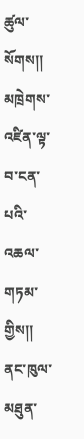ཚུལ་སོགས།།
མཁྲེགས་འཛིན་ལྟ་བ་ངན་པའི་འཆལ་གཏམ་གྱིས།།
ནང་ཁུལ་མཐུན་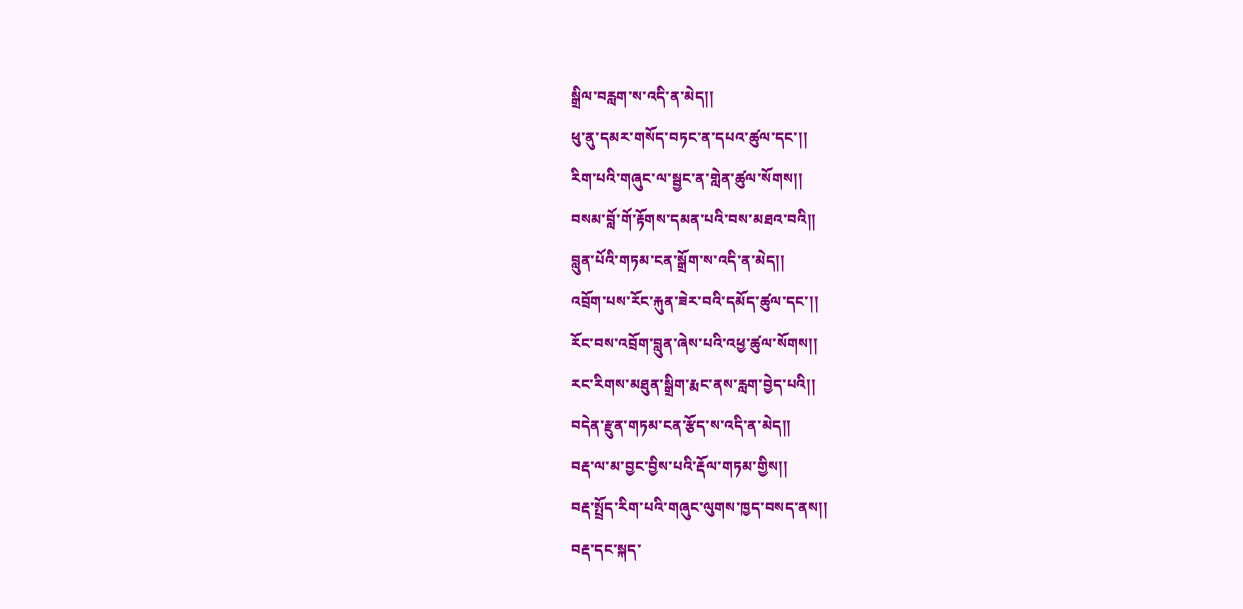སྒྲིལ་བརླག་ས་འདི་ན་མེད།།
ཕུ་ནུ་དམར་གསོད་བཏང་ན་དཔའ་ཚུལ་དང་།།
རིག་པའི་གཞུང་ལ་སྦྱང་ན་གླེན་ཚུལ་སོགས།།
བསམ་བློ་གོ་རྟོགས་དམན་པའི་བས་མཐའ་བའི།།
བླུན་པོའི་གཏམ་ངན་སྒྲོག་ས་འདི་ན་མེད།།
འབྲོག་པས་རོང་རྐུན་ཟེར་བའི་དམོད་ཚུལ་དང་།།
རོང་བས་འབྲོག་བླུན་ཞེས་པའི་འཕྱ་ཚུལ་སོགས།།
རང་རིགས་མཐུན་སྒྲིག་རྨང་ནས་རླག་བྱེད་པའི།།
བདེན་རྫུན་གཏམ་ངན་རྩོད་ས་འདི་ན་མེད།།
བརྡ་ལ་མ་བྱང་བྱིས་པའི་རྡོལ་གཏམ་གྱིས།།
བརྡ་སྤྲོད་རིག་པའི་གཞུང་ལུགས་ཁྱད་བསད་ནས།།
བརྡ་དང་སྐད་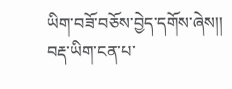ཡིག་བཟོ་བཅོས་བྱེད་དགོས་ཞེས།།
བརྡ་ཡིག་ངན་པ་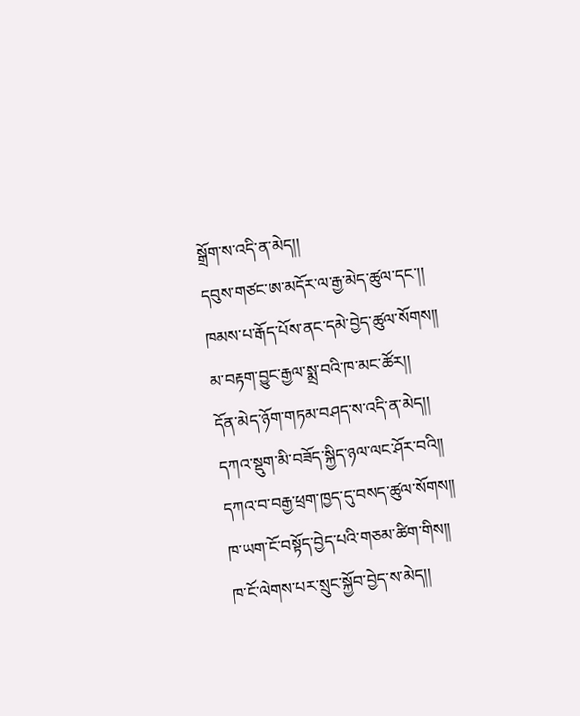སྒྲོག་ས་འདི་ན་མེད།།
དབུས་གཙང་ཨ་མདོར་ལ་རྒྱ་མེད་ཚུལ་དང་།།
ཁམས་པ་རྒོད་པོས་ནང་དམེ་བྱེད་ཚུལ་སོགས།།
མ་བརྟག་བྱུང་རྒྱལ་སྨྲ་བའི་ཁ་མང་ཚོར།།
དོན་མེད་ཉོག་གཏམ་བཤད་ས་འདི་ན་མེད།།
དཀའ་སྡུག་མི་བཟོད་སྐྱིད་ཉལ་ལང་ཤོར་བའི།།
དཀའ་བ་བརྒྱ་ཕྲག་ཁྱད་དུ་བསད་ཚུལ་སོགས།།
ཁ་ཡག་ངོ་བསྟོད་བྱེད་པའི་གཅམ་ཚིག་གིས།།
ཁ་ངོ་ལེགས་པར་སྲུང་སྐྱོབ་བྱེད་ས་མེད།།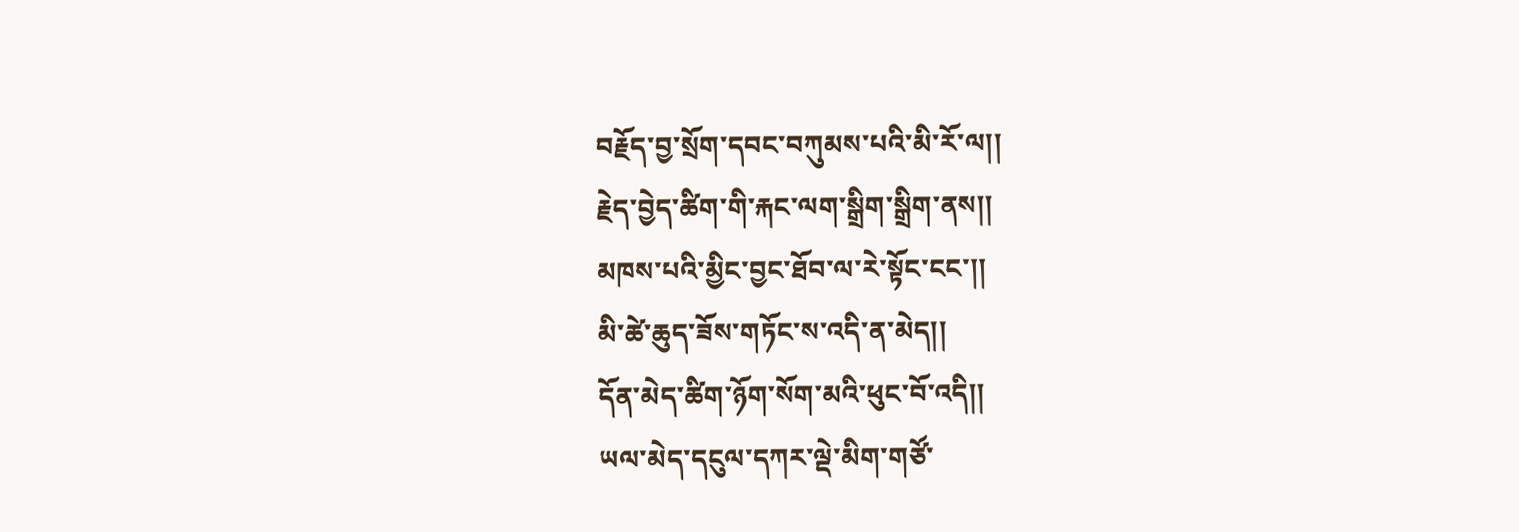བརྗོད་བྱ་སྲོག་དབང་བཀུམས་པའི་མི་རོ་ལ།།
རྗེད་བྱེད་ཚིག་གི་རྐང་ལག་སྒྲིག་སྒྲིག་ནས།།
མཁས་པའི་མྱིང་བྱང་ཐོབ་ལ་རེ་སྟོང་ངང་།།
མི་ཚེ་ཆུད་ཟོས་གཏོང་ས་འདི་ན་མེད།།
དོན་མེད་ཚིག་ཉོག་སོག་མའི་ཕུང་བོ་འདི།།
ཡལ་མེད་དངུལ་དཀར་ལྡེ་མིག་གཙོ་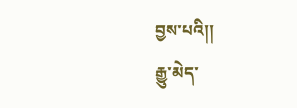བྱས་པའི།།
རྒྱུ་མེད་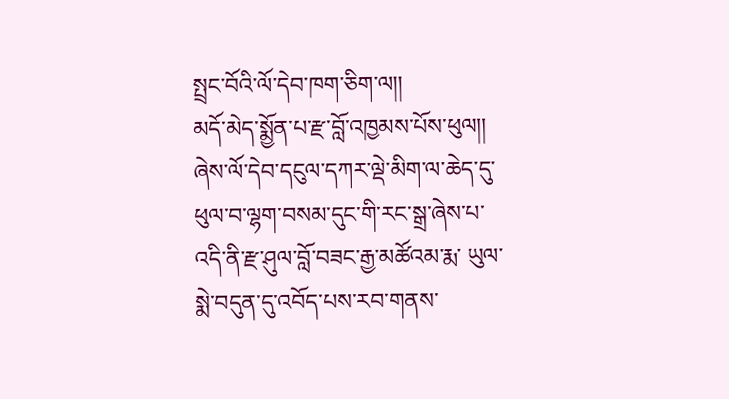སྤྲང་བོའི་ལོ་དེབ་ཁག་ཅིག་ལ།།
མདོ་མེད་སྨྱོན་པ་རྫ་བློ་འཁྱམས་པོས་ཕུལ།།
ཞེས་ལོ་དེབ་དངུལ་དཀར་ལྡེ་མིག་ལ་ཆེད་དུ་ཕུལ་བ་ལྷག་བསམ་དུང་གི་རང་སྒྲ་ཞེས་པ་འདི་ནི་རྫ་ཤུལ་བློ་བཟང་རྒྱ་མཚོའམ་རྨ་ ཡུལ་སྨེ་བདུན་དུ་འབོད་པས་རབ་གནས་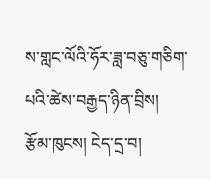ས་གླང་ལོའི་ཧོར་ཟླ་བཅུ་གཅིག་པའི་ཚེས་བརྒྱད་ཉིན་བྲིས།
རྩོམ་ཁུངས། ངེད་དྲ་བ།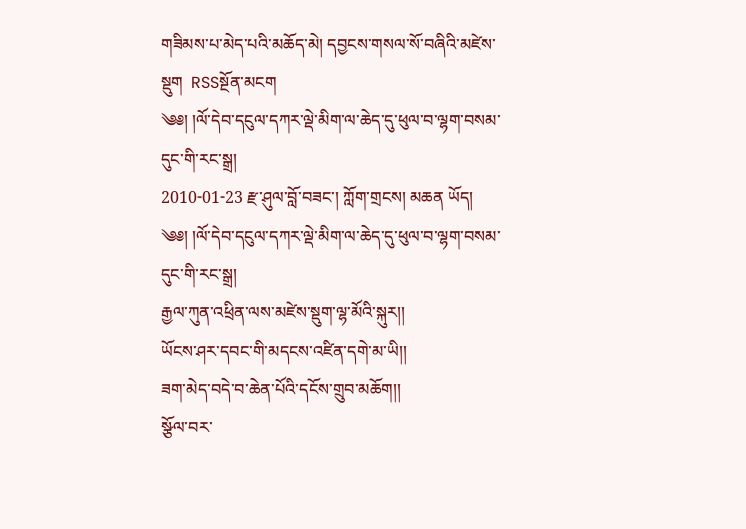གཟིམས་པ་མེད་པའི་མཆོད་མེ། དབྱངས་གསལ་སོ་བཞིའི་མཛེས་སྡུག  RSSསྔོན་མངག
༄༅། །ལོ་དེབ་དངུལ་དཀར་ལྡེ་མིག་ལ་ཆེད་དུ་ཕུལ་བ་ལྷག་བསམ་དུང་གི་རང་སྒྲ།
2010-01-23 རྫ་ཤུལ་བློ་བཟང་། ཀློག་གྲངས། མཆན ཡོད།
༄༅། །ལོ་དེབ་དངུལ་དཀར་ལྡེ་མིག་ལ་ཆེད་དུ་ཕུལ་བ་ལྷག་བསམ་དུང་གི་རང་སྒྲ།
རྒྱལ་ཀུན་འཕྲིན་ལས་མཛེས་སྡུག་ལྷ་མོའི་སྐུར།།
ཡོངས་ཤར་དབང་གི་མདངས་འཛིན་དགེ་མ་ཡི།།
ཟག་མེད་བདེ་བ་ཆེན་པོའི་དངོས་གྲུབ་མཆོག།།
སྩོལ་བར་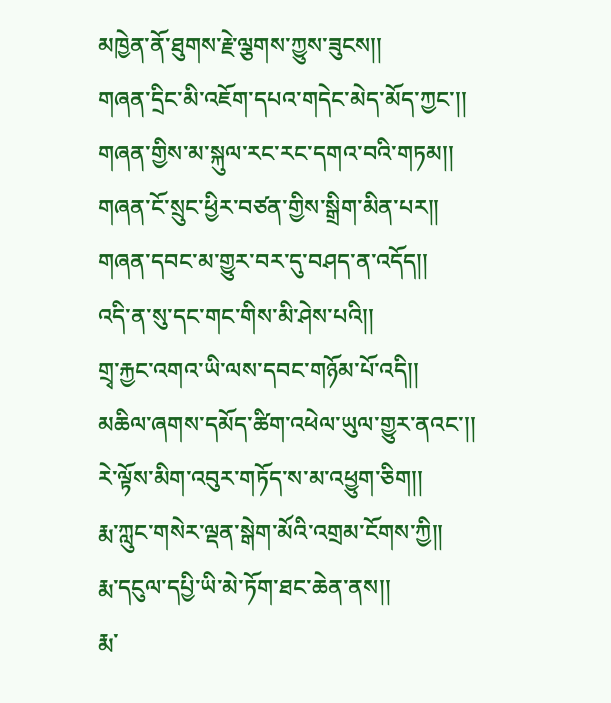མཁྱེན་ནོ་ཐུགས་རྗེ་ལྕགས་ཀྱུས་ཟུངས།།
གཞན་དྲིང་མི་འཇོག་དཔའ་གདེང་མེད་མོད་ཀྱང་།།
གཞན་གྱིས་མ་སྐུལ་རང་རང་དགའ་བའི་གཏམ།།
གཞན་ངོ་སྲུང་ཕྱིར་བཙན་གྱིས་སྒྲིག་མིན་པར།།
གཞན་དབང་མ་གྱུར་བར་དུ་བཤད་ན་འདོད།།
འདི་ན་སུ་དང་གང་གིས་མི་ཤེས་པའི།།
གྲྭ་རྐྱང་འགའ་ཡི་ལས་དབང་གཉོམ་པོ་འདི།།
མཆིལ་ཞགས་དམོད་ཚིག་འཕེལ་ཡུལ་གྱུར་ནའང་།།
རེ་ལྟོས་མིག་འབུར་གཏོད་ས་མ་འཕྱུག་ཅིག།།
རྨ་ཀླུང་གསེར་ལྡན་སྒེག་མོའི་འགྲམ་ངོགས་ཀྱི།།
རྨ་དངུལ་དཔྱི་ཡི་མེ་ཏོག་ཐང་ཆེན་ནས།།
རྨ་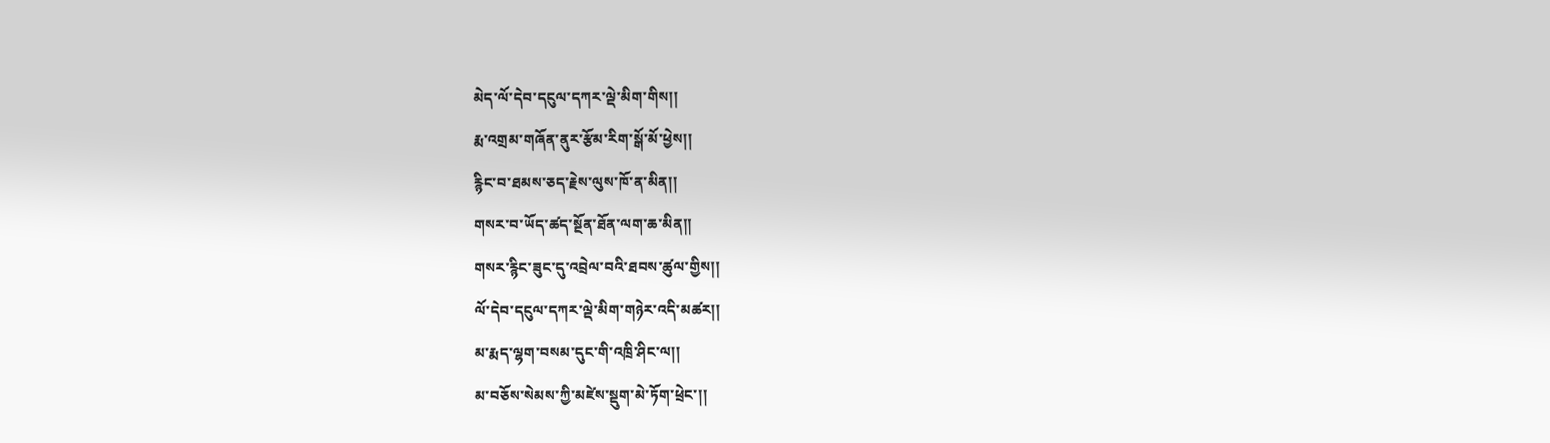མེད་ལོ་དེབ་དངུལ་དཀར་ལྡེ་མིག་གིས།།
རྨ་འགྲམ་གཞོན་ནུར་རྩོམ་རིག་སྒོ་མོ་ཕྱེས།།
རྙིང་བ་ཐམས་ཅད་རྗེས་ལུས་ཁོ་ན་མིན།།
གསར་བ་ཡོད་ཚད་སྔོན་ཐོན་ལག་ཆ་མིན།།
གསར་རྙིང་ཟུང་དུ་འབྲེལ་བའི་ཐབས་ཚུལ་གྱིས།།
ལོ་དེབ་དངུལ་དཀར་ལྡེ་མིག་གཉེར་འདི་མཚར།།
མ་རྨད་ལྷག་བསམ་དུང་གི་འཁྲི་ཤིང་ལ།།
མ་བཅོས་སེམས་ཀྱི་མཛེས་སྡུག་མེ་ཏོག་ཕྲེང་།།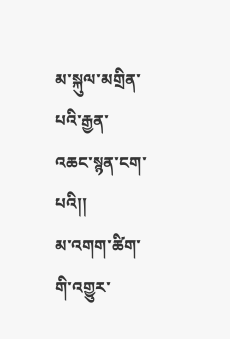མ་སྐུལ་མགྲིན་པའི་རྒྱན་འཆང་སྙན་ངག་པའི།།
མ་འགག་ཚིག་གི་འགྱུར་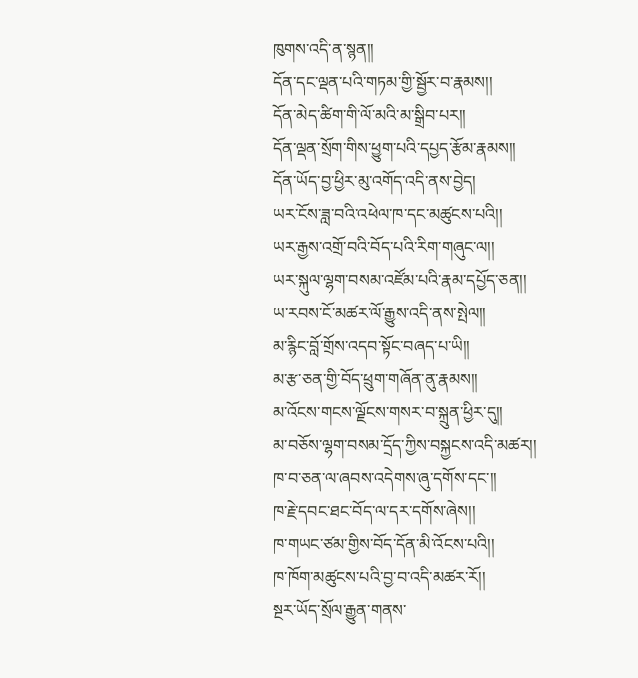ཁུགས་འདི་ན་སྙན།།
དོན་དང་ལྡན་པའི་གཏམ་གྱི་སྦྱོར་བ་རྣམས།།
དོན་མེད་ཚིག་གི་ལོ་མའི་མ་སྒྲིབ་པར།།
དོན་ལྡན་སྲོག་གིས་ཕྱུག་པའི་དཔྱད་རྩོམ་རྣམས།།
དོན་ཡོད་བྱ་ཕྱིར་མུ་འགོད་འདི་ནས་བྱེད།
ཡར་ངོས་ཟླ་བའི་འཕེལ་ཁ་དང་མཚུངས་པའི།།
ཡར་རྒྱས་འགྲོ་བའི་བོད་པའི་རིག་གཞུང་ལ།།
ཡར་སྐུལ་ལྷག་བསམ་འཛོམ་པའི་རྣམ་དཔྱོད་ཅན།།
ཡ་རབས་ངོ་མཚར་ལོ་རྒྱུས་འདི་ནས་སྤེལ།།
མ་རྙིང་བློ་གྲོས་འདབ་སྟོང་བཞད་པ་ཡི།།
མ་རྩ་ཅན་གྱི་བོད་ཕྲུག་གཞོན་ནུ་རྣམས།།
མ་འོངས་གངས་ལྗོངས་གསར་བ་སྐྲུན་ཕྱིར་དུ།།
མ་བཅོས་ལྷག་བསམ་དྲོད་ཀྱིས་བསྐྱངས་འདི་མཚར།།
ཁ་བ་ཅན་ལ་ཞབས་འདེགས་ཞུ་དགོས་དང་།།
ཁ་རྗེ་དབང་ཐང་བོད་ལ་དར་དགོས་ཞེས།།
ཁ་གཡང་ཙམ་གྱིས་བོད་དོན་མི་འོངས་པའི།།
ཁ་ཁོག་མཚུངས་པའི་བྱ་བ་འདི་མཚར་རོ།།
སྔར་ཡོད་སྲོལ་རྒྱུན་གནས་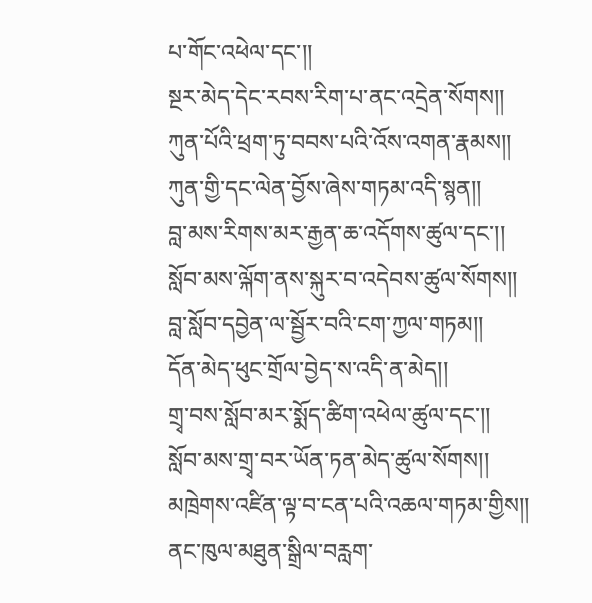པ་གོང་འཕེལ་དང་།།
སྔར་མེད་དེང་རབས་རིག་པ་ནང་འདྲེན་སོགས།།
ཀུན་པོའི་ཕྲག་ཏུ་བབས་པའི་འོས་འགན་རྣམས།།
ཀུན་གྱི་དང་ལེན་བྱོས་ཞེས་གཏམ་འདི་སྙན།།
བླ་མས་རིགས་མར་རྒྱན་ཆ་འདོགས་ཚུལ་དང་།།
སློབ་མས་ལྐོག་ནས་སྐུར་བ་འདེབས་ཚུལ་སོགས།།
བླ་སློབ་དབྱེན་ལ་སྦྱོར་བའི་ངག་ཀྱལ་གཏམ།།
དོན་མེད་ཕུང་གྲོལ་བྱེད་ས་འདི་ན་མེད།།
གྲྭ་བས་སློབ་མར་སྨོད་ཚིག་འཕེལ་ཚུལ་དང་།།
སློབ་མས་གྲྭ་བར་ཡོན་ཏན་མེད་ཚུལ་སོགས།།
མཁྲེགས་འཛིན་ལྟ་བ་ངན་པའི་འཆལ་གཏམ་གྱིས།།
ནང་ཁུལ་མཐུན་སྒྲིལ་བརླག་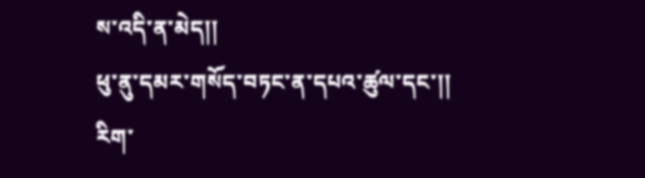ས་འདི་ན་མེད།།
ཕུ་ནུ་དམར་གསོད་བཏང་ན་དཔའ་ཚུལ་དང་།།
རིག་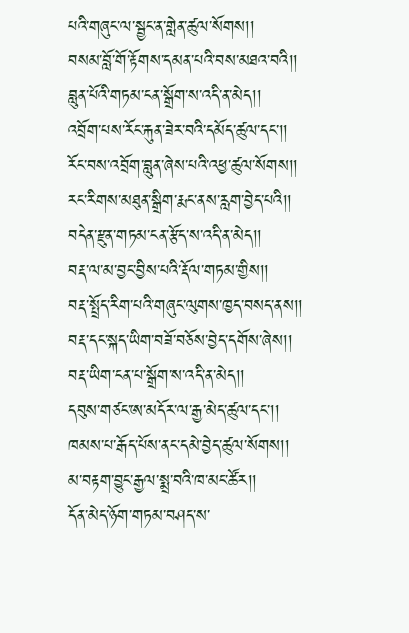པའི་གཞུང་ལ་སྦྱང་ན་གླེན་ཚུལ་སོགས།།
བསམ་བློ་གོ་རྟོགས་དམན་པའི་བས་མཐའ་བའི།།
བླུན་པོའི་གཏམ་ངན་སྒྲོག་ས་འདི་ན་མེད།།
འབྲོག་པས་རོང་རྐུན་ཟེར་བའི་དམོད་ཚུལ་དང་།།
རོང་བས་འབྲོག་བླུན་ཞེས་པའི་འཕྱ་ཚུལ་སོགས།།
རང་རིགས་མཐུན་སྒྲིག་རྨང་ནས་རླག་བྱེད་པའི།།
བདེན་རྫུན་གཏམ་ངན་རྩོད་ས་འདི་ན་མེད།།
བརྡ་ལ་མ་བྱང་བྱིས་པའི་རྡོལ་གཏམ་གྱིས།།
བརྡ་སྤྲོད་རིག་པའི་གཞུང་ལུགས་ཁྱད་བསད་ནས།།
བརྡ་དང་སྐད་ཡིག་བཟོ་བཅོས་བྱེད་དགོས་ཞེས།།
བརྡ་ཡིག་ངན་པ་སྒྲོག་ས་འདི་ན་མེད།།
དབུས་གཙང་ཨ་མདོར་ལ་རྒྱ་མེད་ཚུལ་དང་།།
ཁམས་པ་རྒོད་པོས་ནང་དམེ་བྱེད་ཚུལ་སོགས།།
མ་བརྟག་བྱུང་རྒྱལ་སྨྲ་བའི་ཁ་མང་ཚོར།།
དོན་མེད་ཉོག་གཏམ་བཤད་ས་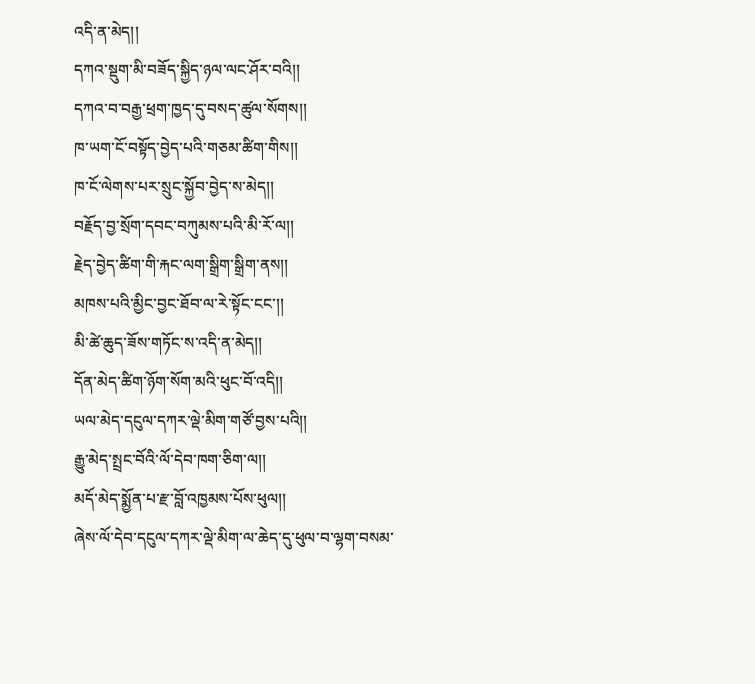འདི་ན་མེད།།
དཀའ་སྡུག་མི་བཟོད་སྐྱིད་ཉལ་ལང་ཤོར་བའི།།
དཀའ་བ་བརྒྱ་ཕྲག་ཁྱད་དུ་བསད་ཚུལ་སོགས།།
ཁ་ཡག་ངོ་བསྟོད་བྱེད་པའི་གཅམ་ཚིག་གིས།།
ཁ་ངོ་ལེགས་པར་སྲུང་སྐྱོབ་བྱེད་ས་མེད།།
བརྗོད་བྱ་སྲོག་དབང་བཀུམས་པའི་མི་རོ་ལ།།
རྗེད་བྱེད་ཚིག་གི་རྐང་ལག་སྒྲིག་སྒྲིག་ནས།།
མཁས་པའི་མྱིང་བྱང་ཐོབ་ལ་རེ་སྟོང་ངང་།།
མི་ཚེ་ཆུད་ཟོས་གཏོང་ས་འདི་ན་མེད།།
དོན་མེད་ཚིག་ཉོག་སོག་མའི་ཕུང་བོ་འདི།།
ཡལ་མེད་དངུལ་དཀར་ལྡེ་མིག་གཙོ་བྱས་པའི།།
རྒྱུ་མེད་སྤྲང་བོའི་ལོ་དེབ་ཁག་ཅིག་ལ།།
མདོ་མེད་སྨྱོན་པ་རྫ་བློ་འཁྱམས་པོས་ཕུལ།།
ཞེས་ལོ་དེབ་དངུལ་དཀར་ལྡེ་མིག་ལ་ཆེད་དུ་ཕུལ་བ་ལྷག་བསམ་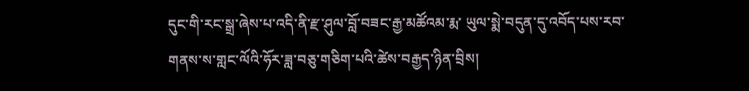དུང་གི་རང་སྒྲ་ཞེས་པ་འདི་ནི་རྫ་ཤུལ་བློ་བཟང་རྒྱ་མཚོའམ་རྨ་ ཡུལ་སྨེ་བདུན་དུ་འབོད་པས་རབ་གནས་ས་གླང་ལོའི་ཧོར་ཟླ་བཅུ་གཅིག་པའི་ཚེས་བརྒྱད་ཉིན་བྲིས།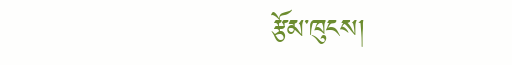རྩོམ་ཁུངས།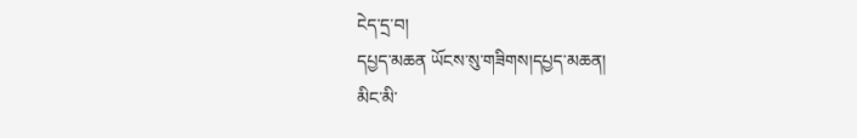ངེད་དྲ་བ།
དཔྱད་མཆན ཡོངས་སུ་གཟིགས།དཔྱད་མཆན།
མིང་མི་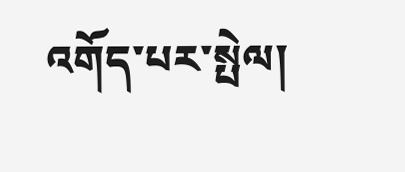འགོད་པར་སྤེལ།